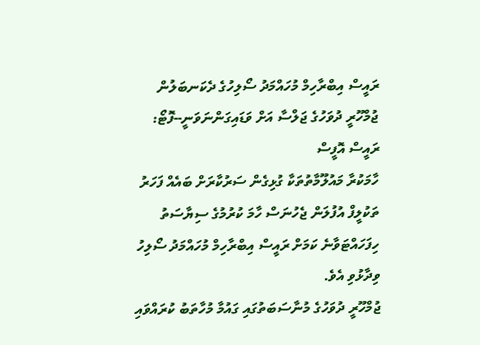ރައީސް އިބްރާހިމް މުހައްމަދު ސޯލިހުގެ ދެކަނބަލުން ޖުމްހޫރީ ދުވަހުގެ ޖަލްސާ އަށް ވަޑައިގަންނަވަނީ--ފޮޓޯ: ރައީސް އޮފީސް
ހާމަކުރާ މައުލޫމާތުތަކާ ގުޅިގެން ސަރުކާރަށް ބައެއް ފަހަރު ތަކުލީފް އުފުލަން ޖެހުނަސް ހާމަ ކުރުމުގެ ސިޔާސަތު ހިފަހައްޓަވާނެ ކަމަށް ރައީސް އިބްރާހިމް މުހައްމަދު ސޯލިހު ވިދާޅުވި އެވެ.
ޖުމްހޫރީ ދުވަހުގެ މުނާސަބަތުގައި ގައުމާ މުހާތަބު ކުރައްވައި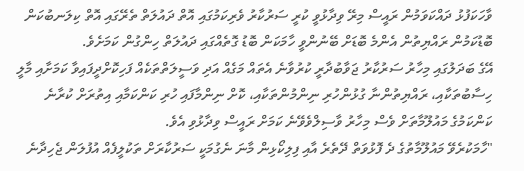ވާހަކަފުޅު ދައްކަވަމުން ރައީސް މިރޭ ވިދާޅުވީ ކުރީ ސަރުކާރު ވެރިކަމުގައި އޮތް ދައުލަތް ތެރޭގައި އޮތް ކިލަނބުކަން ބޮޑުކަމުން ރައްޔިތުން އެންމެ ބޮޑަށް ބޭނުންވީ ހާމަކަން ބޮޑު ގޮތެއްގައި ދައުލަތް ހިންގުން ކަމަށެވެ.
އޭގެ ބަދަލުގައި މިހާރު ސަރުކާރު ޖަވާބުދާރީ ކުރުވާނެ އެތައް މަގެއް އަދި ވަސީލަތްތަކެއް ފަހިކޮށްދީފައިވާ ކަމަށާއި މާލީ ހިސާބުތަކާއި، ރައްޔިތުންނާ ގުޅުންހުރި ނިންމުންތަކާއި، ކޮށް ނިންމާފައި ހުރި ކަންކަމާއި އިތުރަށް ކުރާނެ ކަންކަމުގެ މައުލޫމާތަށް ވެސް މިހާރު ވާސިލްވެވޭނެ ކަމަށް ރައީސް ވިދާޅުވި އެވެ.
"ހާމަކުރެވޭ މައުލޫމާތުގެ ދެ ފޮޅުވަތް ދޭތެރެ އާއި ފިލިކޯޅިން މާނަ ނެގުމަކީ ސަރުކާރަށް ތަކުލީފެއް އުފުލަން ޖެހިދާނެ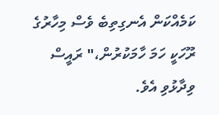ކަމެއްކަން އެނގިތިބެ ވެސް މިހާރުގެ ރޫހަކީ ހަމަ ހާމަކުރުން،" ރައީސް ވިދާޅުވި އެވެ.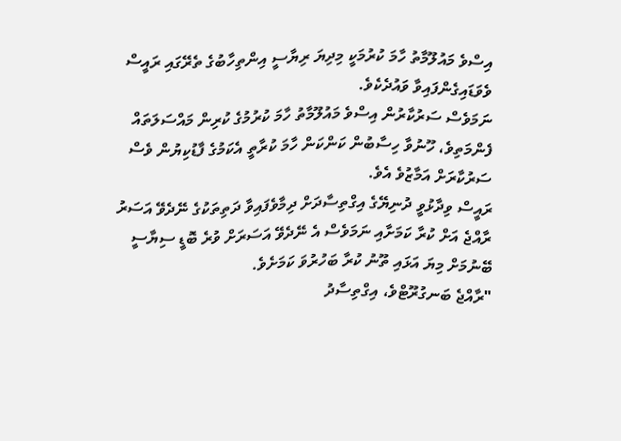އިސްވެ މައުލޫމާތު ހާމަ ކުރުމަކީ މިދިޔަ ރިޔާސީ އިންތިހާބުގެ ތެރޭގައި ރައީސް ވެވަޑައިގެންފައިވާ ވައުދެކެވެ.
ނަމަވެސް ސަރުކާރުން އިސްވެ މައުލޫމާތު ހާމަ ކުރުމުގެ ކުރިން މައްސަލަތައް ފެންމަތިވެ، ހޫނުވާ ހިސާބުން ކަންކަން ހާމަ ކުރާތީ އެކަމުގެ ފާޑުކިޔުން ވެސް ސަރުކާރަށް އަމާޒުވެ އެވެ.
ރައީސް ވިދާޅުވީ ދުނިޔޭގެ އިގްތިސާދަށް ދިމާވެފައިވާ ދަތިތަކުގެ ނޭދެވޭ އަސަރު ރާއްޖެ އަށް ކުރާ ކަމަށާއި ނަމަވެސް އެ ނޭދެވޭ އަސަރަށް ވުރެ ބޮޑީ ސިޔާސީ ބޭނުމަށް މިޔަ އަޅައި ތޫނު ކުރާ ބަހުރުވަ ކަމަށެވެ.
"ރާއްޖެ ބަނގުރޫޓްވެ، އިގްތިސާދު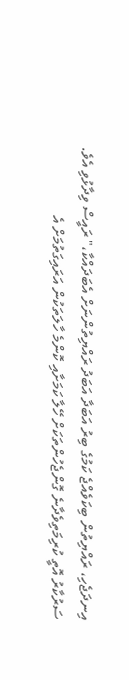އިނދަޖެހި، ރައްޔިތުން ބިކަވެއްޖެ ކަމުގެ ބިރު އަބަދާ އަބަދު ރައްޔިތުންނަށް އެބަދައްކާ،" ރައީސް ވިދާޅުވި އެވެ.
ސަރުކާރު އޮތީ ކުރިމަތިވެދާނެ ގޮންޖެހުންތަކަށް ހޭލާ ކަމަށާއި ކޮންމެ ހާލަތަކުން އަރައިގަތުމަށް އެ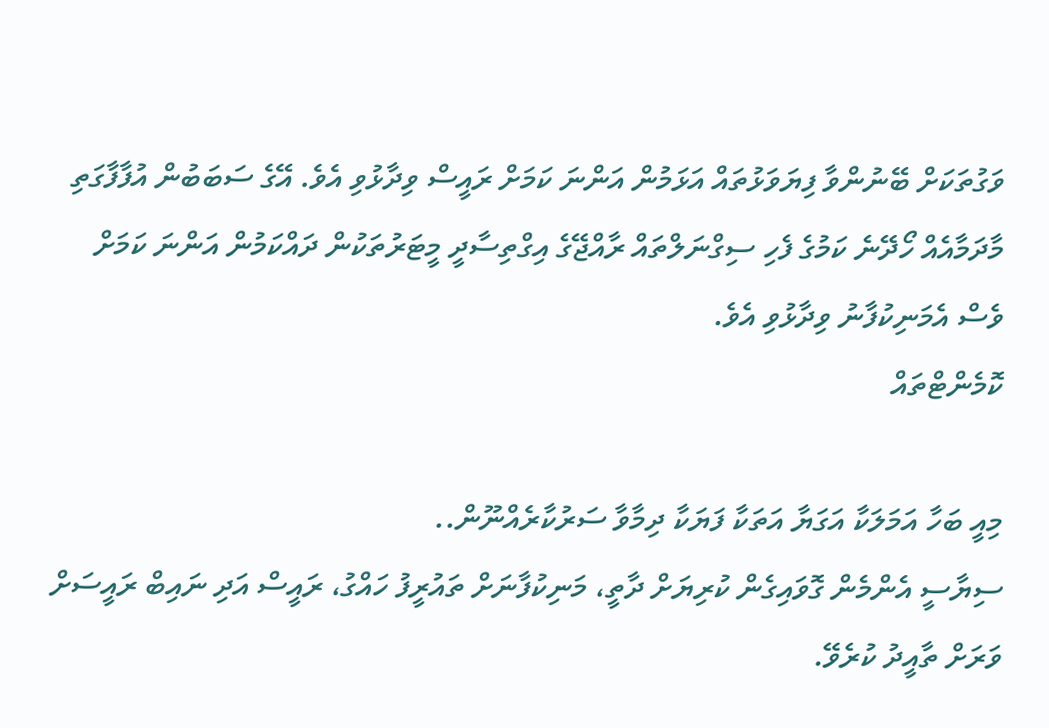ވަގުތަކަށް ބޭނުންވާ ފިޔަވަޅުތައް އަޅަމުން އަންނަ ކަމަށް ރައީސް ވިދާޅުވި އެވެ. އޭގެ ސަބަބުން އުފާފާގަތި މާދަމާއެއް ހޯދޭނެ ކަމުގެ ފެހި ސިގްނަލްތައް ރާއްޖޭގެ އިގްތިސާދީ މީޓަރުތަކުން ދައްކަމުން އަންނަ ކަމަށް ވެސް އެމަނިކުފާނު ވިދާޅުވި އެވެ.
ކޮމެންޓްތައް

މިއީ ބަހާ އަމަލަކާ އަގަޔާ އަތަކާ ފަޔަކާ ދިމާވާ ސަރުކާރެއްނޫން..
ސިޔާސީ އެންމެން ގޮވައިގެން ކުރިޔަށް ދާތީ، މަނިކުފާނަށް ތައުރީފު ހައްގު، ރައީސް އަދި ނައިބް ރައީސަށް ވަރަށް ތާއީދު ކުރެވޭ.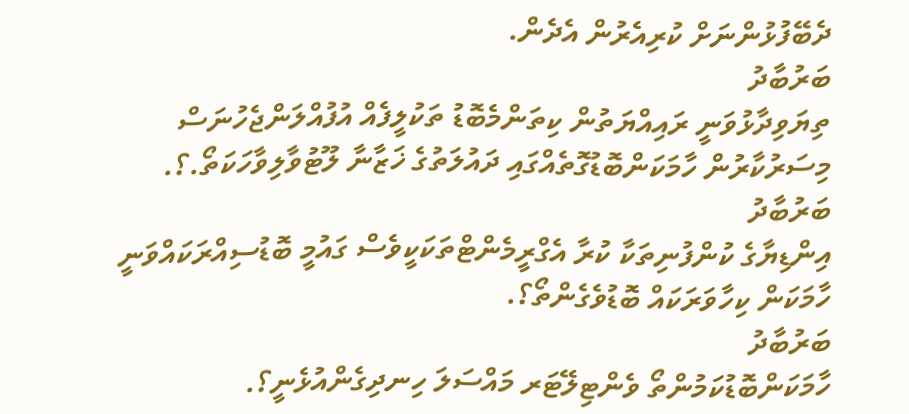ދެބޭފުޅުންނަށް ކުރިއެރުން އެދެން.
ބަރުބާދު
ތިޔަވިދާޅުވަނީ ރައިއްޔަތުން ކިތަންމެބޮޑު ތަކުލީފެއް އުފުއްލަންޖެހުނަސް މިސަރުކާރުން ހާމަކަންބޮޑުގޮތެއްގައި ދައުލަތުގެ ޚަޒާނާ ލޫޓުވާލިވާހަކަތޯ.؟.
ބަރުބާދު
އިންޑިޔާގެ ކުންފުނިތަކާ ކުރާ އެގްރީމެންޓްތަކަކީވެސް ގައުމީ ބޮޑުސިއްރަކައްވަނީ ހާމަކަން ކިހާވަރަކައް ބޮޑުވެގެންތޯ؟.
ބަރުބާދު
ހާމަކަންބޮޑުކަމުންތޯ ވެންޓިލޭޓަރ މައްސަލަ ހިނދިގެންއުޅެނީ؟.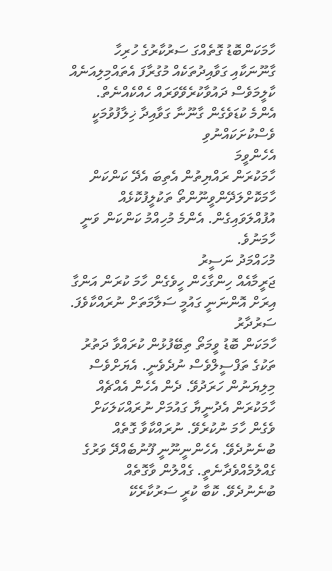ހާމަކަންބޮޑު ގޮތެއްގަ ސަރުކާރުގެ ހުރިހާ ގާނޫނަކާއި ގަވާއިދުތަކެއް މުގުރާފަ އެތައްމިލިއަނެއް ކާލީމަވެސް ދައުވާކުރެވޭވަރައް ހެއްކެއްނެތް. އެންމެ ކުޑަވެގެން ގާނޫނާ ގަވާއިދާ ޚިލާފުވުމަކީ ވެސްކުށަކައްނުވި
އެހެންވީމަ
ހާމަކުރަން ރައްޔިތުން އެތިބަ އެދޭ ކަންކަން ހާމަކޮށްލަދޭންވީނޫންތޯ ތަކުލީފުކޮޅެއް އުފުއްލަވައިގެން. އެންމެ މުހިއްމު ކަންކަން ވަނީ ހާމަނުވެ.
މުހައްމަދު ނަސީރު
ޖަރީމާއެއް ހިންގާހެން ހީވެގެން ހާމަ ކުރަން އަންގާ އިރަށް އޮންނަނީ ގައުމީ ސަލާމަތަށް ނުރައްކާވެފަ.
ސަރުދާރު
ހާމަކަން ބޮޑު ވީމަތޯ ތިބޭފުޅުން ކުރައްވާ ދަތުރު ތަކުގެ ތަފްސީލްވެސް ނުދެވެނީ. އެޔަށްވެސް މިލިޔަނުން ހަރަދުވޭ. ދެން އެހެން އެއްޗެއް ހާމަކުރަން އެދުނީޔާ ގައުމަށް ނުރައްކަލަކަށް ވެގެން ހާމަ ނުކުރެވޭ. ނުރައްކާވާ ގޮތެއް ބުނެނުދެވޭ. އެހެންނީނޫނީ ފޫނުބެއްދޭ ވަރުގެ ގެއްލުމެއްވެދާނެތީ. ގެއްލުން ވާގޮތެއް ބުނެނުދެވޭ. ކޮބާ ކުރީ ސަރުކާރެކޭ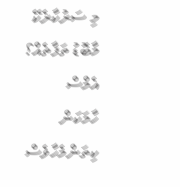މި ސަރުކާރެކޭ މާބޮޑު ތަފާތެއް؟
އެމްސް
ހާމަކަން ކިތަންމެހާވެސް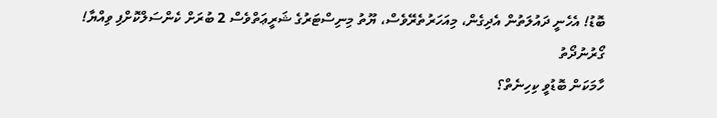ބޮޑު! އެހެނީ ދައުލަތުން އެދިގެން، މިއަހަރުތެރޭވެސް، ޔޫތު މިނިސްޓަރުގެ ޝަރީޢަތްވެސް 2 ބުރަށް ކެންސަލްކޮށްފި ވިއްޔާ!
ގޯރުނުދޯތު
ހާމަކަން ބޮޑުވީ ކިހިނެތް؟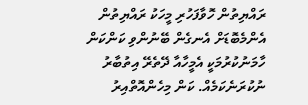ރައްޔިތުން ހޮވާފަހުރި މީހަކު ރައްޔިތުން އެންމެބޮޑަށް އެނގެން ބޭނުންވި ކަންކަން ހާމަނުކުރުމަކީ އެމީހާއާ ދޭތެރޭ އިތުބާރު ނުކުރަނެކަމެއް. ކަން މިހެންއޮތްއިރު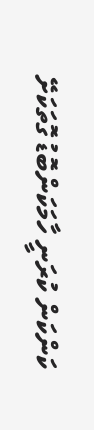ކަންކަން ކުރަނީ ހާމަކަންބޮޑު ގޮތަކަށޭ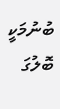ބުނުމަކީ ބޮލުގަ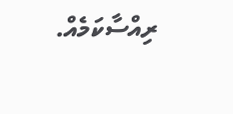ރިއްސާކަމެއް.